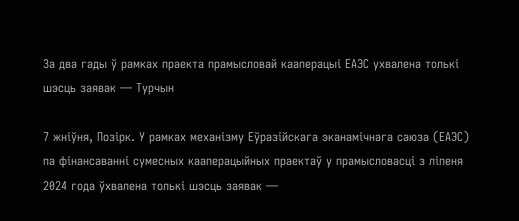За два гады ў рамках праекта прамысловай кааперацыі ЕАЭС ухвалена толькі шэсць заявак — Турчын

7 жніўня, Позірк. У рамках механізму Еўразійскага эканамічнага саюза (ЕАЭС) па фінансаванні сумесных кааперацыйных праектаў у прамысловасці з ліпеня 2024 года ўхвалена толькі шэсць заявак —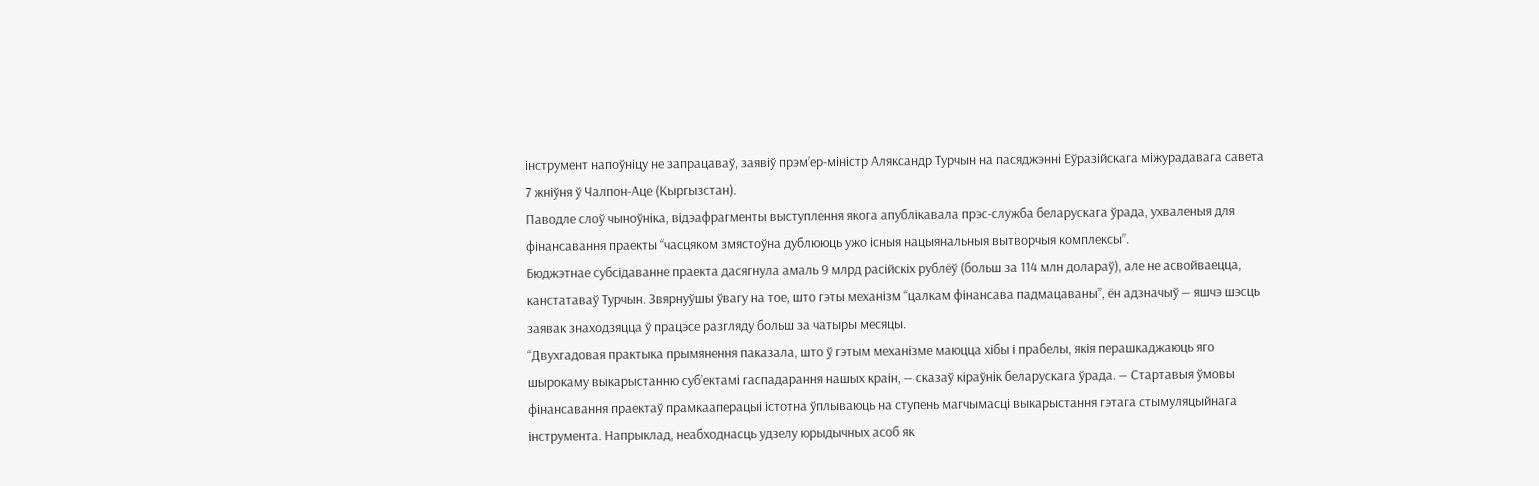інструмент напоўніцу не запрацаваў, заявіў прэм’ер-міністр Аляксандр Турчын на пасяджэнні Еўразійскага міжурадавага савета 7 жніўня ў Чалпон-Аце (Кыргызстан).
Паводле слоў чыноўніка, відэафрагменты выступлення якога апублікавала прэс-служба беларускага ўрада, ухваленыя для фінансавання праекты “часцяком змястоўна дублююць ужо існыя нацыянальныя вытворчыя комплексы”.
Бюджэтнае субсідаванне праекта дасягнула амаль 9 млрд расійскіх рублёў (больш за 114 млн долараў), але не асвойваецца, канстатаваў Турчын. Звярнуўшы ўвагу на тое, што гэты механізм “цалкам фінансава падмацаваны”, ён адзначыў — яшчэ шэсць заявак знаходзяцца ў працэсе разгляду больш за чатыры месяцы.
“Двухгадовая практыка прымянення паказала, што ў гэтым механізме маюцца хібы і прабелы, якія перашкаджаюць яго шырокаму выкарыстанню суб’ектамі гаспадарання нашых краін, — сказаў кіраўнік беларускага ўрада. — Стартавыя ўмовы фінансавання праектаў прамкааперацыі істотна ўплываюць на ступень магчымасці выкарыстання гэтага стымуляцыйнага інструмента. Напрыклад, неабходнасць удзелу юрыдычных асоб як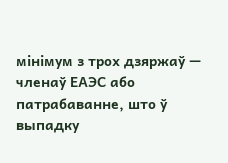мінімум з трох дзяржаў — членаў ЕАЭС або патрабаванне, што ў выпадку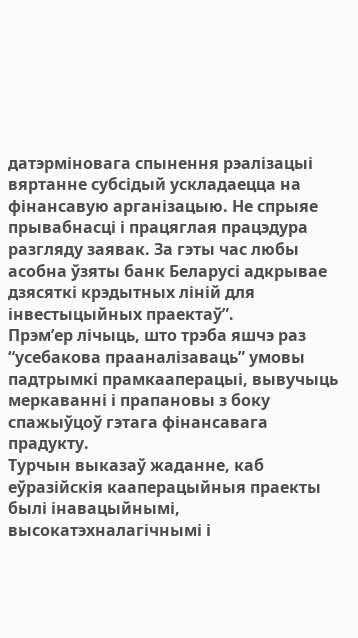датэрміновага спынення рэалізацыі вяртанне субсідый ускладаецца на фінансавую арганізацыю. Не спрыяе прывабнасці і працяглая працэдура разгляду заявак. За гэты час любы асобна ўзяты банк Беларусі адкрывае дзясяткі крэдытных ліній для інвестыцыйных праектаў”.
Прэм’ер лічыць, што трэба яшчэ раз “усебакова прааналізаваць” умовы падтрымкі прамкааперацыі, вывучыць меркаванні і прапановы з боку спажыўцоў гэтага фінансавага прадукту.
Турчын выказаў жаданне, каб еўразійскія кааперацыйныя праекты былі інавацыйнымі, высокатэхналагічнымі і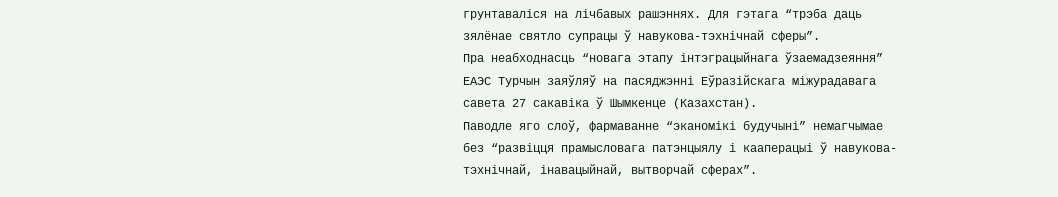грунтаваліся на лічбавых рашэннях. Для гэтага “трэба даць зялёнае святло супрацы ў навукова-тэхнічнай сферы”.
Пра неабходнасць “новага этапу інтэграцыйнага ўзаемадзеяння” ЕАЭС Турчын заяўляў на пасяджэнні Еўразійскага міжурадавага савета 27 сакавіка ў Шымкенце (Казахстан).
Паводле яго слоў, фармаванне “эканомікі будучыні” немагчымае без “развіцця прамысловага патэнцыялу і кааперацыі ў навукова-тэхнічнай, інавацыйнай, вытворчай сферах”.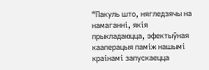“Пакуль што, нягледзячы на намаганні, якія прыкладаюцца, эфектыўная кааперацыя паміж нашымі краінамі запускаецца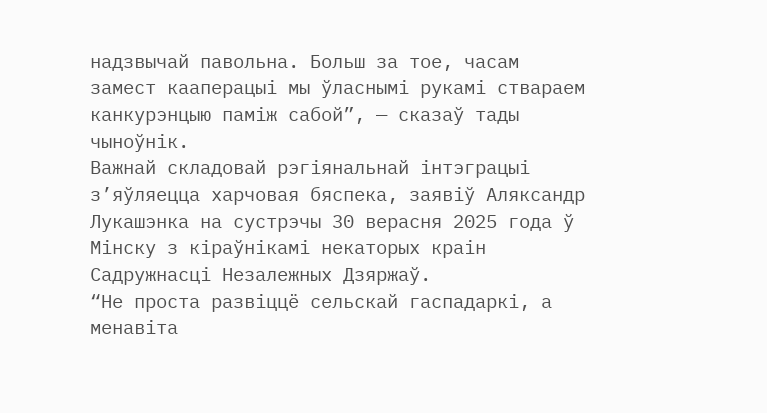надзвычай павольна. Больш за тое, часам замест кааперацыі мы ўласнымі рукамі ствараем канкурэнцыю паміж сабой”, — сказаў тады чыноўнік.
Важнай складовай рэгіянальнай інтэграцыі з’яўляецца харчовая бяспека, заявіў Аляксандр Лукашэнка на сустрэчы 30 верасня 2025 года ў Мінску з кіраўнікамі некаторых краін Садружнасці Незалежных Дзяржаў.
“Не проста развіццё сельскай гаспадаркі, а менавіта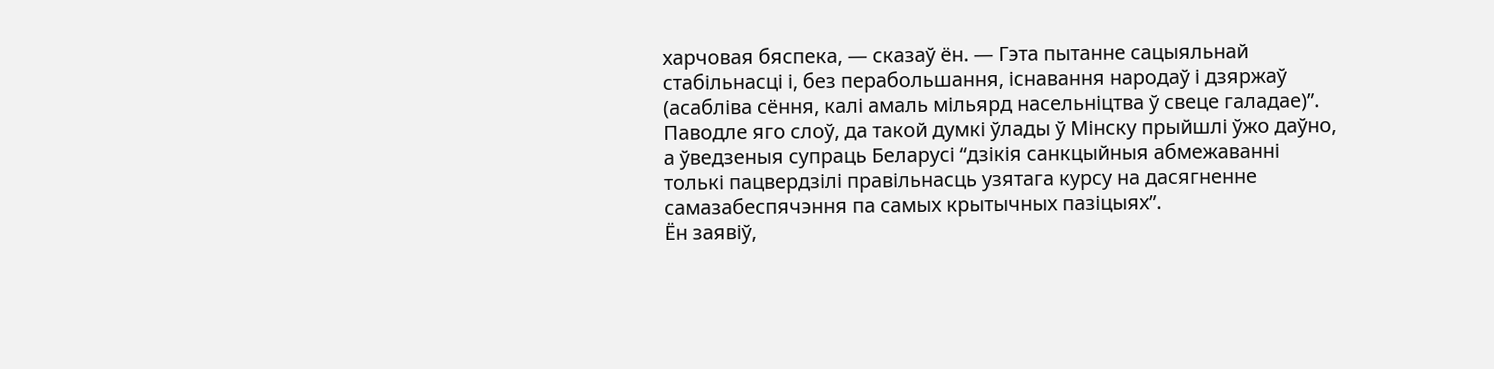харчовая бяспека, — сказаў ён. — Гэта пытанне сацыяльнай стабільнасці і, без перабольшання, існавання народаў і дзяржаў (асабліва сёння, калі амаль мільярд насельніцтва ў свеце галадае)”.
Паводле яго слоў, да такой думкі ўлады ў Мінску прыйшлі ўжо даўно, а ўведзеныя супраць Беларусі “дзікія санкцыйныя абмежаванні толькі пацвердзілі правільнасць узятага курсу на дасягненне самазабеспячэння па самых крытычных пазіцыях”.
Ён заявіў,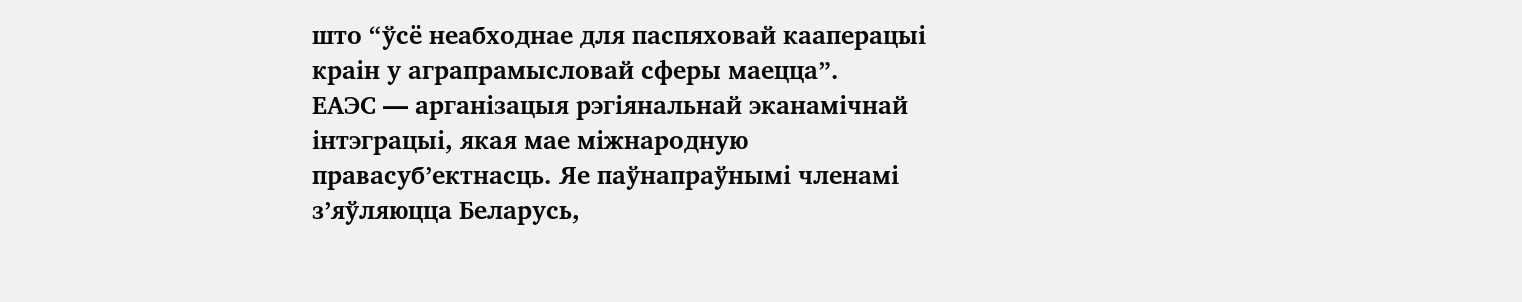што “ўсё неабходнае для паспяховай кааперацыі краін у аграпрамысловай сферы маецца”.
ЕАЭС — арганізацыя рэгіянальнай эканамічнай інтэграцыі, якая мае міжнародную правасуб’ектнасць. Яе паўнапраўнымі членамі з’яўляюцца Беларусь,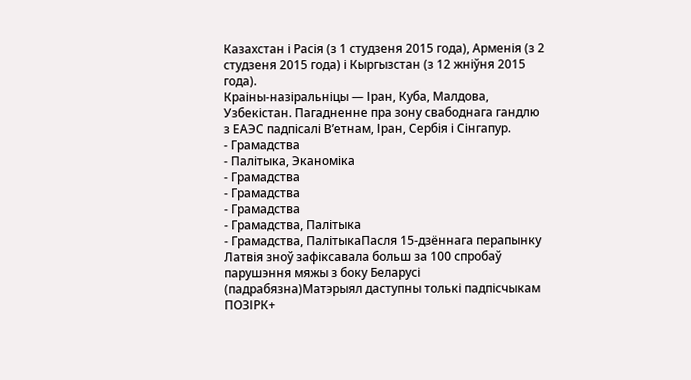Казахстан і Расія (з 1 студзеня 2015 года), Арменія (з 2 студзеня 2015 года) і Кыргызстан (з 12 жніўня 2015 года).
Краіны-назіральніцы — Іран, Куба, Малдова, Узбекістан. Пагадненне пра зону свабоднага гандлю з ЕАЭС падпісалі В’етнам, Іран, Сербія і Сінгапур.
- Грамадства
- Палітыка, Эканоміка
- Грамадства
- Грамадства
- Грамадства
- Грамадства, Палітыка
- Грамадства, ПалітыкаПасля 15-дзённага перапынку Латвія зноў зафіксавала больш за 100 спробаў парушэння мяжы з боку Беларусі (падрабязна)Матэрыял даступны толькі падпісчыкам ПОЗІРК+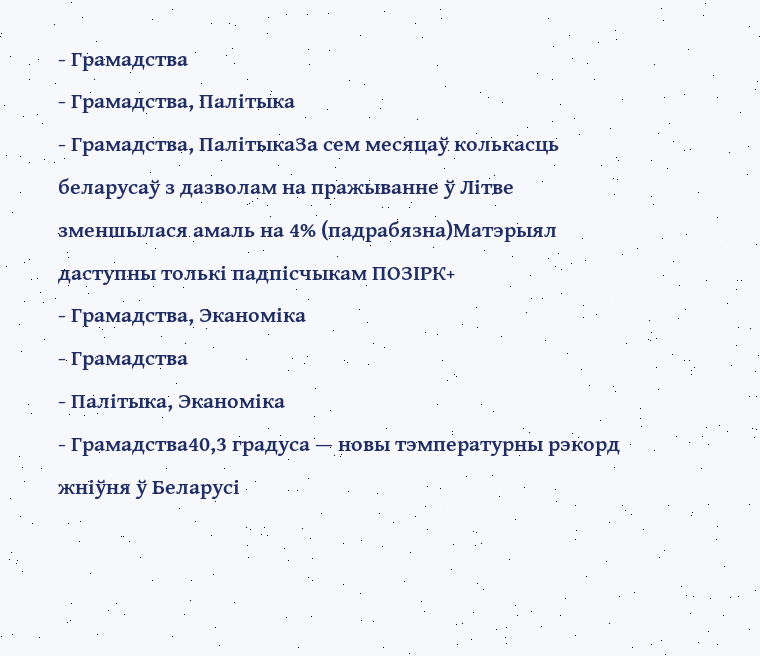- Грамадства
- Грамадства, Палітыка
- Грамадства, ПалітыкаЗа сем месяцаў колькасць беларусаў з дазволам на пражыванне ў Літве зменшылася амаль на 4% (падрабязна)Матэрыял даступны толькі падпісчыкам ПОЗІРК+
- Грамадства, Эканоміка
- Грамадства
- Палітыка, Эканоміка
- Грамадства40,3 градуса — новы тэмпературны рэкорд жніўня ў Беларусі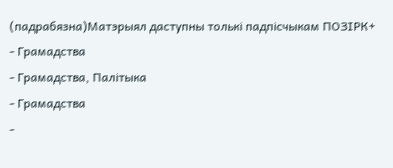(падрабязна)Матэрыял даступны толькі падпісчыкам ПОЗІРК+
- Грамадства
- Грамадства, Палітыка
- Грамадства
-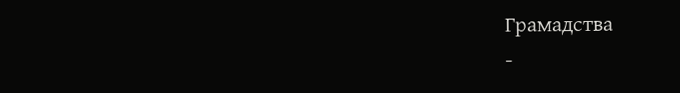Грамадства
-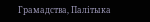Грамадства, Палітыка